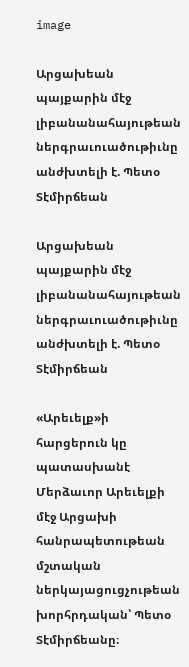image

Արցախեան պայքարին մէջ լիբանանահայութեան ներգրաւուածութիւնը անժխտելի է. Պետօ Տէմիրճեան

Արցախեան պայքարին մէջ  լիբանանահայութեան ներգրաւուածութիւնը   անժխտելի է. Պետօ Տէմիրճեան

«Արեւելք»ի  հարցերուն կը պատասխանէ  Մերձաւոր Արեւելքի մէջ Արցախի հանրապետութեան մշտական ներկայացուցչութեան խորհրդական՝ Պետօ Տէմիրճեանը։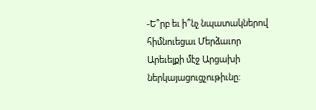-Ե՞րբ եւ ի՞նչ նպատակներով հիմնուեցաւ Մերձաւոր Արեւելքի մէջ Արցախի ներկայացուցչութիւնը: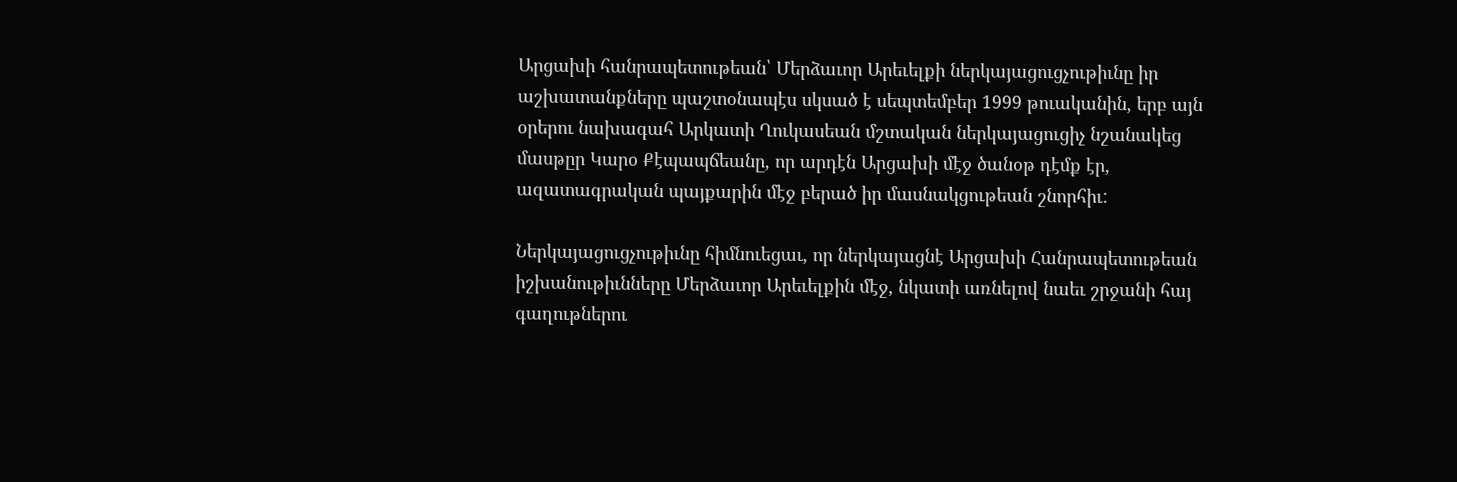Արցախի հանրապետութեան՝ Մերձաւոր Արեւելքի ներկայացուցչութիւնը իր աշխատանքները պաշտօնապէս սկսած է սեպտեմբեր 1999 թուականին, երբ այն օրերու նախագահ Արկատի Ղուկասեան մշտական ներկայացուցիչ նշանակեց մասթըր Կարօ Քէպապճեանը, որ արդէն Արցախի մէջ ծանօթ դէմք էր, ազատագրական պայքարին մէջ բերած իր մասնակցութեան շնորհիւ:

Ներկայացուցչութիւնը հիմնուեցաւ, որ ներկայացնէ Արցախի Հանրապետութեան իշխանութիւնները Մերձաւոր Արեւելքին մէջ, նկատի առնելով նաեւ շրջանի հայ գաղութներու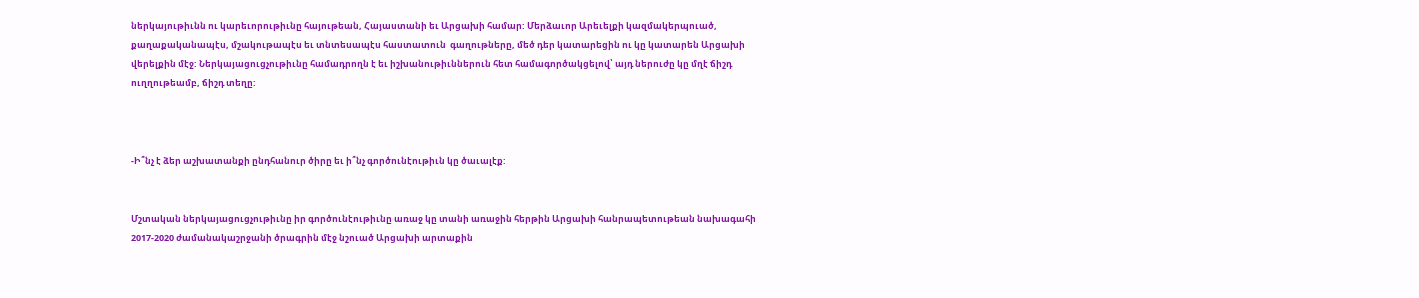ներկայութիւնն ու կարեւորութիւնը հայութեան, Հայաստանի եւ Արցախի համար: Մերձաւոր Արեւելքի կազմակերպուած, քաղաքականապէս, մշակութապէս եւ տնտեսապէս հաստատուն  գաղութները, մեծ դեր կատարեցին ու կը կատարեն Արցախի վերելքին մէջ: Ներկայացուցչութիւնը համադրողն է եւ իշխանութիւններուն հետ համագործակցելով՝ այդ ներուժը կը մղէ ճիշդ ուղղութեամբ, ճիշդ տեղը:



-Ի՞նչ է ձեր աշխատանքի ընդհանուր ծիրը եւ ի՞նչ գործունէութիւն կը ծաւալէք:


Մշտական ներկայացուցչութիւնը իր գործունէութիւնը առաջ կը տանի առաջին հերթին Արցախի հանրապետութեան նախագահի 2017-2020 ժամանակաշրջանի ծրագրին մէջ նշուած Արցախի արտաքին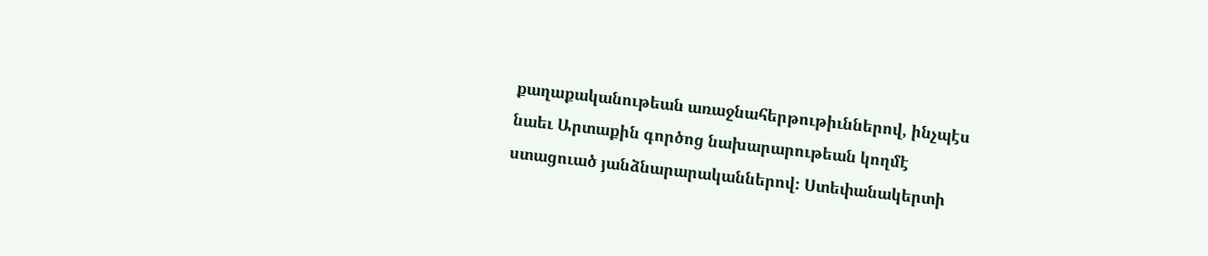քաղաքականութեան առաջնահերթութիւններով, ինչպէս նաեւ Արտաքին գործոց նախարարութեան կողմէ ստացուած յանձնարարականներով։ Ստեփանակերտի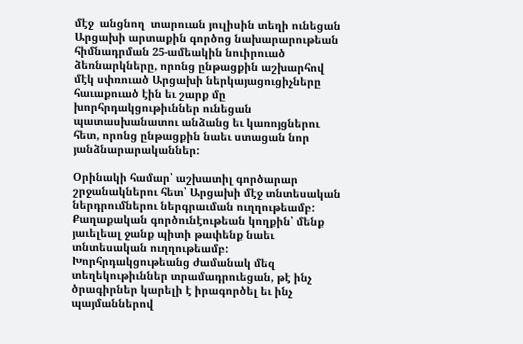մէջ  անցնող  տարուան յուլիսին տեղի ունեցան Արցախի արտաքին գործոց նախարարութեան հիմնադրման 25-ամեակին նուիրուած ձեռնարկները, որոնց ընթացքին աշխարհով մէկ սփռուած Արցախի ներկայացուցիչները հաւաքուած էին եւ շարք մը  խորհրդակցութիւններ ունեցան պատասխանատու անձանց եւ կառոյցներու հետ, որոնց ընթացքին նաեւ ստացան նոր յանձնարարականներ:

Օրինակի համար՝ աշխատիլ գործարար շրջանակներու հետ՝ Արցախի մէջ տնտեսական ներդրումներու ներգրաւման ուղղութեամբ: Քաղաքական գործունէութեան կողքին՝ մենք յաւելեալ ջանք պիտի թափենք նաեւ տնտեսական ուղղութեամբ: Խորհրդակցութեանց ժամանակ մեզ տեղեկութիւններ տրամադրուեցան, թէ ինչ ծրագիրներ կարելի է իրագործել եւ ինչ պայմաններով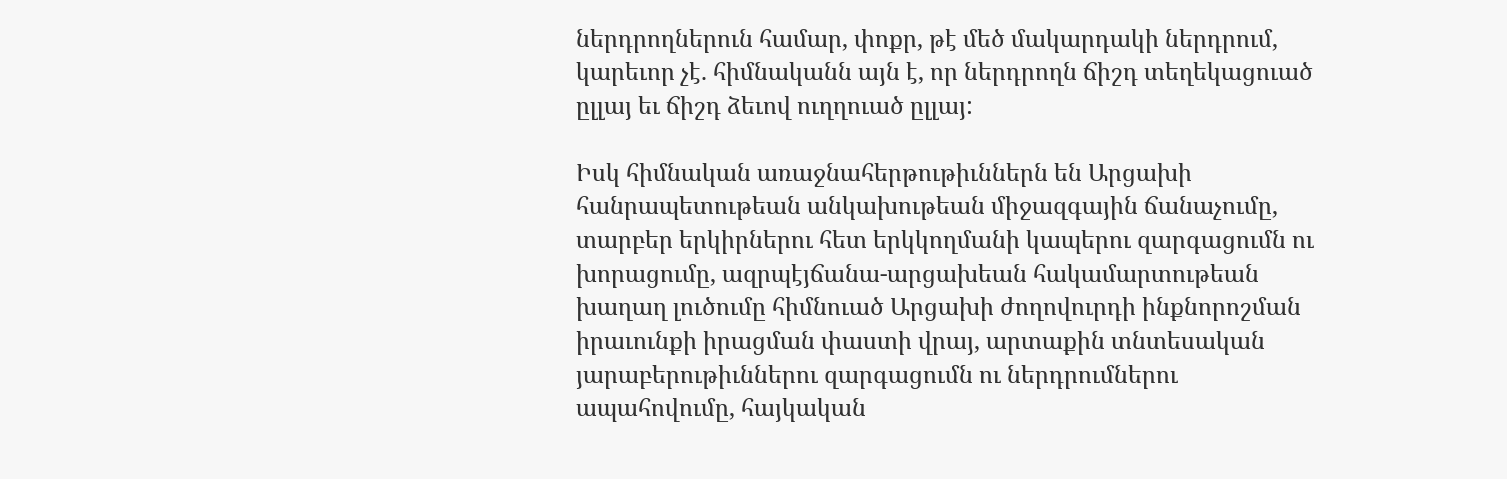ներդրողներուն համար, փոքր, թէ մեծ մակարդակի ներդրում, կարեւոր չէ. հիմնականն այն է, որ ներդրողն ճիշդ տեղեկացուած ըլլայ եւ ճիշդ ձեւով ուղղուած ըլլայ:

Իսկ հիմնական առաջնահերթութիւններն են Արցախի հանրապետութեան անկախութեան միջազգային ճանաչումը, տարբեր երկիրներու հետ երկկողմանի կապերու զարգացումն ու խորացումը, ազրպէյճանա-արցախեան հակամարտութեան խաղաղ լուծումը հիմնուած Արցախի ժողովուրդի ինքնորոշման իրաւունքի իրացման փաստի վրայ, արտաքին տնտեսական յարաբերութիւններու զարգացումն ու ներդրումներու ապահովումը, հայկական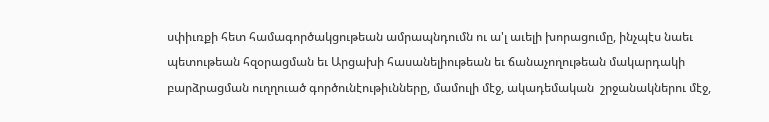սփիւռքի հետ համագործակցութեան ամրապնդումն ու ա'լ աւելի խորացումը, ինչպէս նաեւ պետութեան հզօրացման եւ Արցախի հասանելիութեան եւ ճանաչողութեան մակարդակի բարձրացման ուղղուած գործունէութիւնները, մամուլի մէջ, ակադեմական  շրջանակներու մէջ,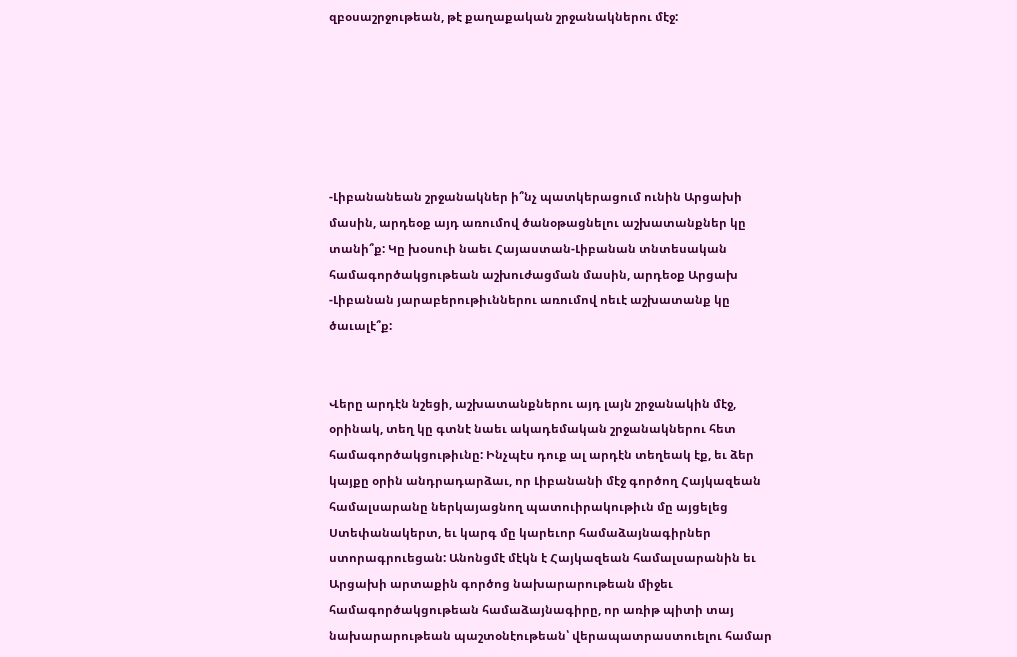զբօսաշրջութեան, թէ քաղաքական շրջանակներու մէջ:






-Լիբանանեան շրջանակներ ի՞նչ պատկերացում ունին Արցախի մասին, արդեօք այդ առումով ծանօթացնելու աշխատանքներ կը տանի՞ք: Կը խօսուի նաեւ Հայաստան-Լիբանան տնտեսական համագործակցութեան աշխուժացման մասին, արդեօք Արցախ -Լիբանան յարաբերութիւններու առումով ոեւէ աշխատանք կը ծաւալէ՞ք:


Վերը արդէն նշեցի, աշխատանքներու այդ լայն շրջանակին մէջ, օրինակ, տեղ կը գտնէ նաեւ ակադեմական շրջանակներու հետ համագործակցութիւնը: Ինչպէս դուք ալ արդէն տեղեակ էք, եւ ձեր կայքը օրին անդրադարձաւ, որ Լիբանանի մէջ գործող Հայկազեան համալսարանը ներկայացնող պատուիրակութիւն մը այցելեց Ստեփանակերտ, եւ կարգ մը կարեւոր համաձայնագիրներ ստորագրուեցան: Անոնցմէ մէկն է Հայկազեան համալսարանին եւ Արցախի արտաքին գործոց նախարարութեան միջեւ համագործակցութեան համաձայնագիրը, որ առիթ պիտի տայ նախարարութեան պաշտօնէութեան՝ վերապատրաստուելու համար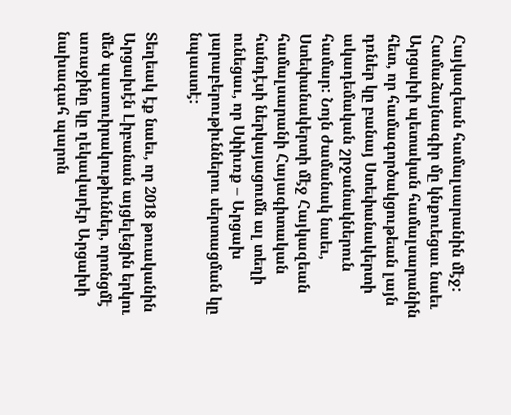Հայկազեան համալսարանին մէջ: Համաձայնագիր մը կնքուեցաւ նաեւ Արցախի պետական համալսարանին հետ, որ համագործակցութեան լայն դռներ կը բանայ Ստեփանակերտի ակադեմական շրջանակներուն համար: Նոյն ժամանակ նաեւ, Ստեփանակերտի մէջ Հայկազեան համալսարանի Հայագիտական հանդէսի ներկայացումն ալ տեղի ունեցաւ, որ Սփիւռք – Արցախ յարաբերութիւններու սերտացման կը նպաստէ:

Տեղեակ էք նաեւ, որ 2018 թուականին Արցախէն Լիբանան այցելեցին երկու մեծ պատուիրակութիւններ, որոնցմէ առաջինը կը ղեկավարէր Արցախի նախագահ պարոն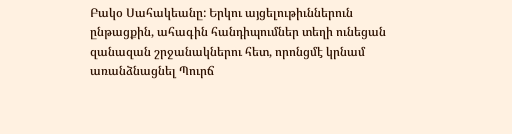Բակօ Սահակեանը: Երկու այցելութիւններուն ընթացքին, ահագին հանդիպումներ տեղի ունեցան զանազան շրջանակներու հետ, որոնցմէ կրնամ առանձնացնել Պուրճ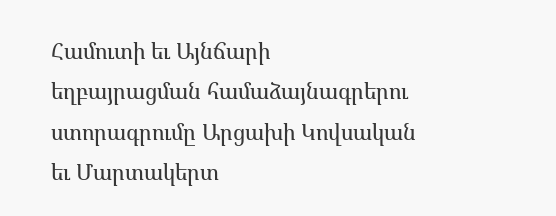Համուտի եւ Այնճարի եղբայրացման համաձայնագրերու ստորագրումը Արցախի Կովսական եւ Մարտակերտ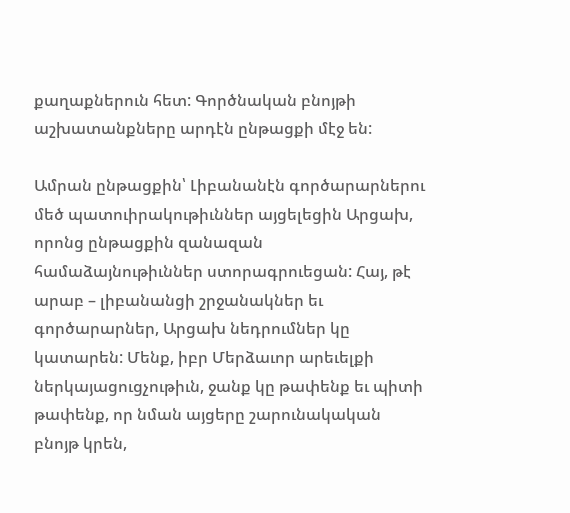քաղաքներուն հետ: Գործնական բնոյթի աշխատանքները արդէն ընթացքի մէջ են:

Ամրան ընթացքին՝ Լիբանանէն գործարարներու մեծ պատուիրակութիւններ այցելեցին Արցախ, որոնց ընթացքին զանազան համաձայնութիւններ ստորագրուեցան: Հայ, թէ արաբ – լիբանանցի շրջանակներ եւ գործարարներ, Արցախ նեդրումներ կը կատարեն: Մենք, իբր Մերձաւոր արեւելքի ներկայացուցչութիւն, ջանք կը թափենք եւ պիտի թափենք, որ նման այցերը շարունակական բնոյթ կրեն,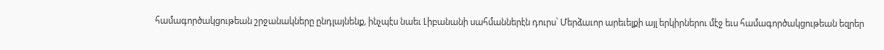համագործակցութեան շրջանակները ընդլայնենք, ինչպէս նաեւ Լիբանանի սահմաններէն դուրս՝ Մերձաւոր արեւելքի այլ երկիրներու մէջ եւս համագործակցութեան եզրեր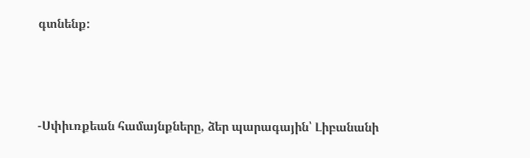գտնենք:



-Սփիւռքեան համայնքները, ձեր պարագային՝ Լիբանանի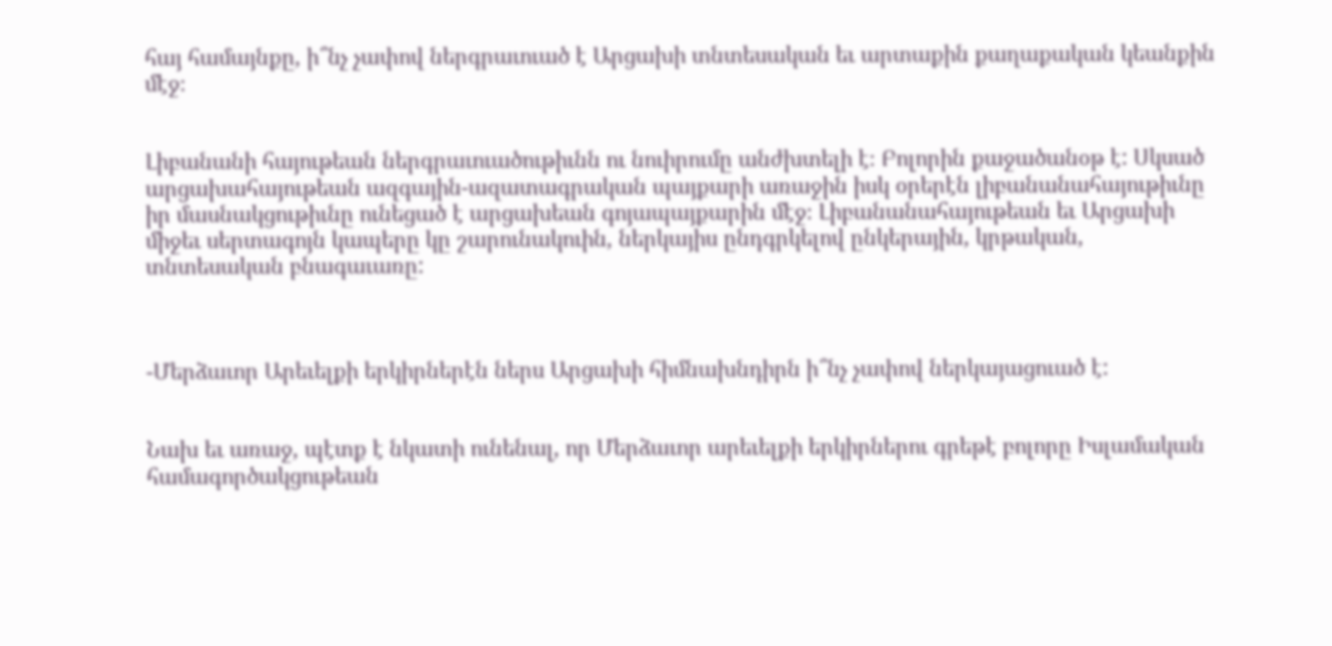հայ համայնքը, ի՞նչ չափով ներգրաւուած է Արցախի տնտեսական եւ արտաքին քաղաքական կեանքին մէջ։


Լիբանանի հայութեան ներգրաւուածութիւնն ու նուիրումը անժխտելի է։ Բոլորին քաջածանօթ է: Սկսած արցախահայութեան ազգային-ազատագրական պայքարի առաջին իսկ օրերէն լիբանանահայութիւնը իր մասնակցութիւնը ունեցած է արցախեան գոյապայքարին մէջ։ Լիբանանահայութեան եւ Արցախի միջեւ սերտագոյն կապերը կը շարունակուին, ներկայիս ընդգրկելով ընկերային, կրթական, տնտեսական բնագաւառը:



-Մերձաւոր Արեւելքի երկիրներէն ներս Արցախի հիմնախնդիրն ի՞նչ չափով ներկայացուած է:


Նախ եւ առաջ, պէտք է նկատի ունենալ, որ Մերձաւոր արեւելքի երկիրներու գրեթէ բոլորը Իսլամական համագործակցութեան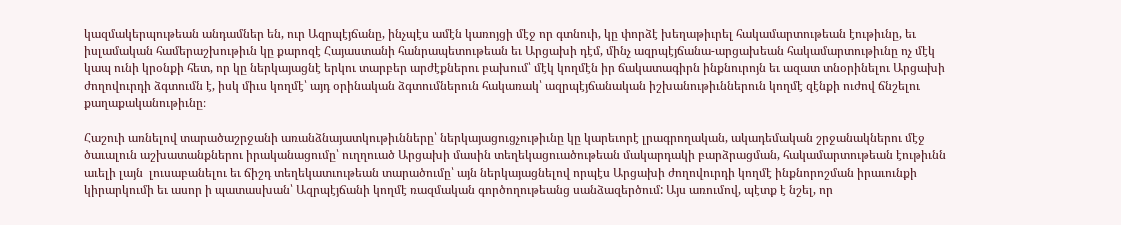կազմակերպութեան անդամներ են, ուր Ազրպէյճանը, ինչպէս ամէն կառոյցի մէջ որ գտնուի, կը փորձէ խեղաթիւրել հակամարտութեան էութիւնը, եւ իսլամական համերաշխութիւն կը քարոզէ Հայաստանի հանրապետութեան եւ Արցախի դէմ, մինչ ազրպէյճանա-արցախեան հակամարտութիւնը ոչ մէկ կապ ունի կրօնքի հետ, որ կը ներկայացնէ երկու տարբեր արժէքներու բախում՝ մէկ կողմէն իր ճակատագիրն ինքնուրոյն եւ ազատ տնօրինելու Արցախի ժողովուրդի ձգտումն է, իսկ միւս կողմէ՝ այդ օրինական ձգտումներուն հակառակ՝ ազրպէյճանական իշխանութիւններուն կողմէ զէնքի ուժով ճնշելու քաղաքականութիւնը։

Հաշուի առնելով տարածաշրջանի առանձնայատկութիւնները՝ ներկայացուցչութիւնը կը կարեւորէ լրագրողական, ակադեմական շրջանակներու մէջ ծաւալուն աշխատանքներու իրականացումը՝ ուղղուած Արցախի մասին տեղեկացուածութեան մակարդակի բարձրացման, հակամարտութեան էութիւնն աւելի լայն  լուսաբանելու եւ ճիշդ տեղեկատւութեան տարածումը՝ այն ներկայացնելով որպէս Արցախի ժողովուրդի կողմէ ինքնորոշման իրաւունքի կիրարկումի եւ ասոր ի պատասխան՝ Ազրպէյճանի կողմէ ռազմական գործողութեանց սանձազերծում: Այս առումով, պէտք է նշել, որ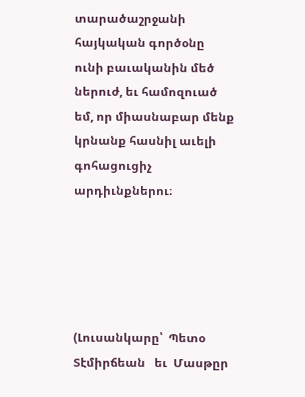տարածաշրջանի հայկական գործօնը ունի բաւականին մեծ ներուժ, եւ համոզուած եմ, որ միասնաբար մենք կրնանք հասնիլ աւելի գոհացուցիչ արդիւնքներու։





(Լուսանկարը՝  Պետօ  Տէմիրճեան   եւ  Մասթըր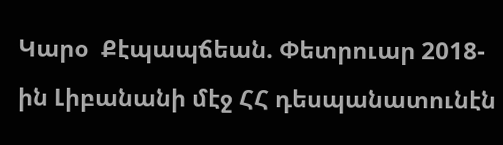Կարօ  Քէպապճեան. Փետրուար 2018-ին Լիբանանի մէջ ՀՀ դեսպանատունէն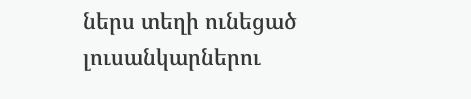ներս տեղի ունեցած լուսանկարներու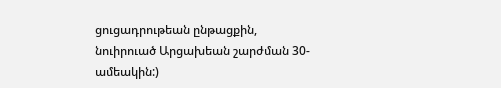ցուցադրութեան ընթացքին, նուիրուած Արցախեան շարժման 30-ամեակին:)